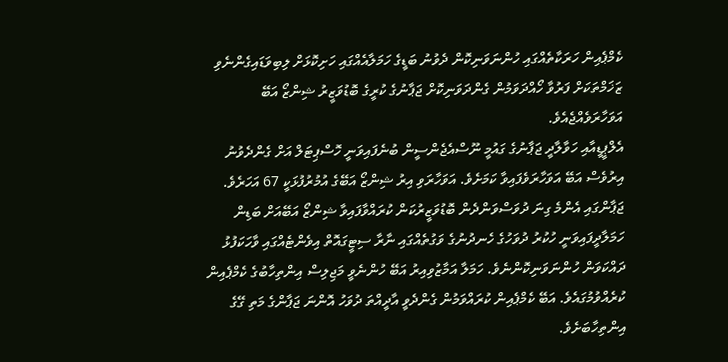ކެމްޕެއިން ހަރަކާތެއްގައި ހުންނަވަނިކޮން ދެވުނު ބަޑީގެ ހަމަލާއެއްގައި ހަށިކޮޅަށް ލިބިވަޑައިގެންނެވި ޒަޚަމްތަކަށް ފަރުވާ ހޯއްދަވަމުން ގެންދަވަނިކޮށް ޖަޕާނުގެ ކުރީގެ ބޮޑުވަޒީރު ޝިންޒޯ އަބޭ އަވަހާރަވެއްޖެއެވެ.
އެލްޕީޑީއާއި ހަވާލާދީ ޖަޕާނުގެ ގައުމީ ނޫސްއެޖެންސީން ބުނެފައިވަނީ ހޮސްޕިޓަލް އަށް ގެންދެވުނު އިރުވެސް އަބޭ އަވަހާރަވެފައިވާ ކަމަށެވެ. އަވަހާރަވި އިރު ޝިންޒޯ އަބޭގެ އުމުރުފުޅަކީ 67 އަހަރެވެ.
ޖަޕާންގައި އެންމެ ގިނަ ދުވަސްވަންދެން ބޮޑުވަޒީރުކަން ކުރައްވާފައިވާ ޝިންޒޯ އަބޭއަށް ބަޑިން ހަމަލާދީފައިވަނީ ހުކުރު ދުވަހުގެ ހެނދުނުގެ ވަގުތެއްގައި ނާރާ ސިޓީގައޮތް އިވެންޓެއްގައި ވާހަކަފުޅު ދައްކަވަން ހުންނަވަނިކޮންނެވެ. ހަމަލާ އަމާޒުވިއިރު އަބޭ ހުންނެވީ މަޖިލިސް އިންތިހާބުގެ ކެމްޕެއިން ކުރެއްވުމުގައެވެ. އަބޭ ކެމްޕެއިން ކުރައްވަމުން ގެންދެވީ އާދީއްތަ ދުވަހު އޮންނަ ޖަޕާންގެ މަތި ގޭގެ އިންތިހާބަށެވެ.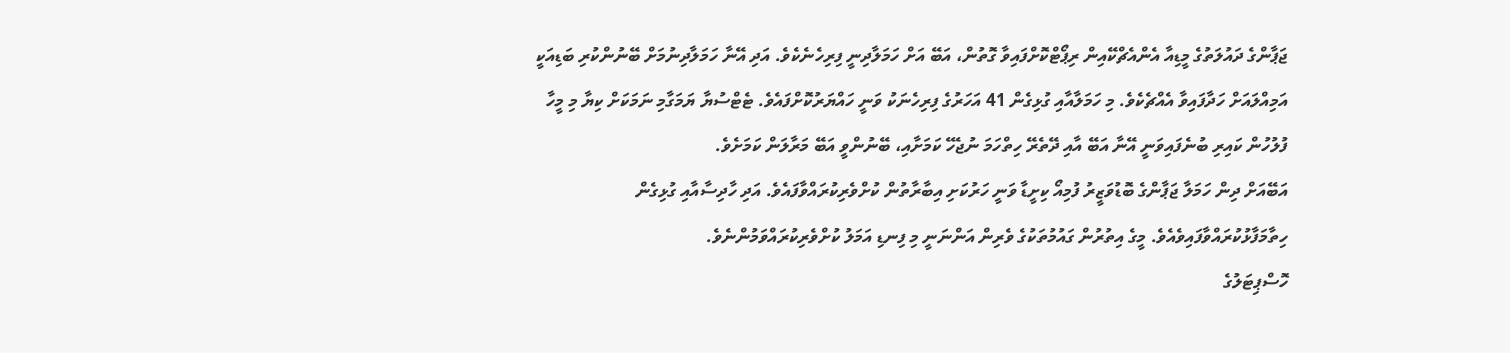ޖަޕާންގެ ދައުލަތުގެ މީޑިއާ އެންއެޗްކޭއިން ރިޕޯޓްކޮށްފައިވާ ގޮތުން، އަބޭ އަށް ހަމަލާދިނީ ފިރިހެނެކެވެ. އަދި އޭނާ ހަމަލާދިނުމަށް ބޭނުންކުރި ބަޑިއަކީ އަމިއްލައަށް ހަދާފައިވާ އެއްޗެކެވެ. މި ހަމަލާއާއި ގުޅިގެން 41 އަހަރުގެ ފިރިހެނަކު ވަނީ ހައްޔަރުކޮށްފައެވެ. ޓެޓްސުޔާ ޔަމަގާމި ނަމަކަށް ކިޔާ މި މީހާ ފުލުހުން ކައިރި ބުނެފައިވަނީ އޭނާ އަބޭ އާއި ދޭތެރޭ ހިތްހަމަ ނުޖެހޭ ކަމަށާއި، ބޭނުންވީ އަބޭ މަރާލަން ކަމަށެވެ.
އަބޭއަށް ދިން ހަމަލާ ޖަޕާންގެ ބޮޑުވަޒީރު ފުމިއޯ ކިށީޑާ ވަނީ ހަރުކަށި އިބާރާތުން ކުށްވެރިކުރައްވާފައެވެ. އަދި ހާދިސާއާއި ގުޅިގެން ހިތާމަފާޅުކުރައްވާފައިވެއެވެ. މީގެ އިތުރުން ގައުމުތަކުގެ ވެރިން އަންނަނީ މި ފިނޑި އަމަލު ކުށްވެރިކުރައްވަމުންނެވެ.
ހޮސްޕިޓަލުގެ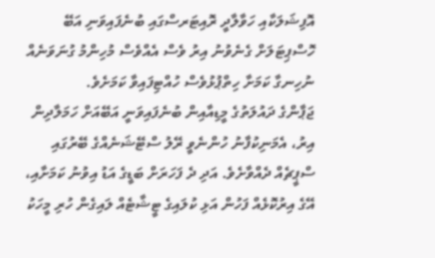އޮފިޝަލަކާއި ހަވާލާދީ ރޮއިޓަރސްގައި ބުނެފައިވަނި އަބޭ ހޮސްޕިޓަލަށް ގެނެވުނު އިރު ވެސް އެއްވެސް މުހިންމު ގުނަވަނެއް ނުހިނގާ ކަމަށާ ހިތްޕުޅުވެސް ހުއްޓިފައިވާ ކަމަށެވެ.
ޖަޕާންގެ ދައުލަތުގެ މީޑިއާއިން ބުނެފައިވަނީ އަބޭއަށް ހަމަލާދިން އިރު، އެމަނިކުފާނު ހުންނެވީ ރޭލު ސްޓޭޝަނެއްގެ ބޭރުގައި ސްޕީޗެއް ދެއްވާށެވެ. އަދި ދެ ފަހަރަށް ބަޑީގެ އަޑު އިވުނު ކަމަށާއި، އޭގެ އިރުކޮޅެއް ފަހުން އަޅި ކުލައިގެ ޓީޝާޓެއް ލައިގެން ހުރި މީހަކު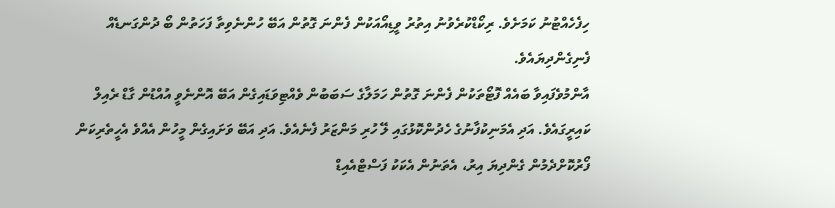ހިފެހެއްޓުނު ކަމަށެވެ. ރިކޯޑްކުރެވުނު އިތުރު ވީޑިއޯއަކުން ފެންނަ ގޮތުން އަބޭ ހުންނެވިތާ ފަހަތުން ބޯ ދުންގަނޑެއް ފެނިގެންދިޔައެވެ.
އާންމުވެފައިވާ ބައެއް ފޮޓޯތަކުން ފެންނަ ގޮތުން ހަމަލާގެ ސަބަބުން ވެއްޓިވަޑައިގެން އަބޭ އޮންނެވީ އުއްޑުން ގާޑް ރެއިލް ކައިރީގައެވެ. އަދި އެމަނިކުފާނުގެ ހެދުންކޮޅުގައި ލޭ ހުރި މަންޒަރު ފެނެއެވެ. އަދި އަބޭ ވަށައިގެން މީހުން އެއްވެ އެހީތެރިކަން ފޯރުކޮށްދެމުން ގެންދިޔަ އިރު، އެތަނުން އެކަކު ފަސްޓްއެއިޑް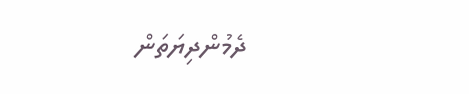ދެމުންދިޔަތަން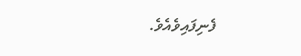ފެނިފައިވެއެވެ.